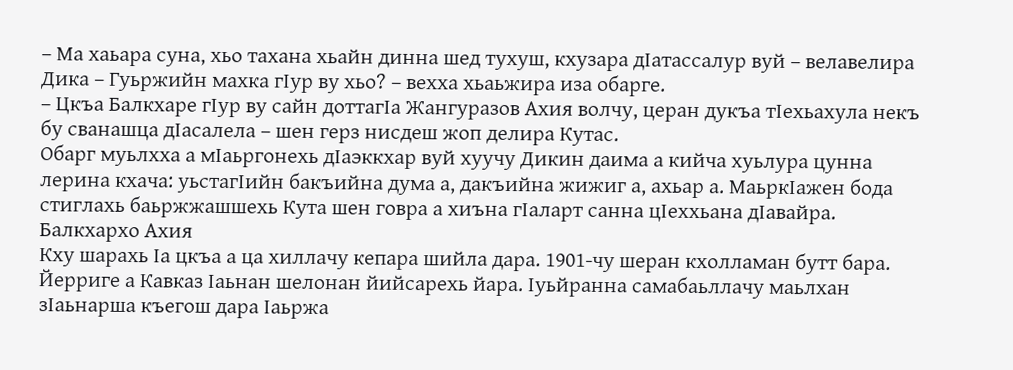– Ма хаьара суна, хьо тахана хьайн динна шед тухуш, кхузара дIатассалур вуй – велавелира Дика – Гуьржийн махка гIур ву хьо? – вехха хьаьжира иза обарге.
– Цкъа Балкхаре гIур ву сайн доттагIа Жангуразов Ахия волчу, церан дукъа тIехьахула некъ бу сванашца дIасалела – шен герз нисдеш жоп делира Кутас.
Обарг муьлхха а мIаьргонехь дIаэккхар вуй хуучу Дикин даима а кийча хуьлура цунна лерина кхача: уьстагIийн бакъийна дума а, дакъийна жижиг а, ахьар а. МаьркIажен бода стиглахь баьржжашшехь Кута шен говра а хиъна гIаларт санна цIеххьана дIавайра.
Балкхархо Ахия
Кху шарахь Iа цкъа а ца хиллачу кепара шийла дара. 1901-чу шеран кхолламан бутт бара. Йерриге а Кавказ Iаьнан шелонан йийсарехь йара. Iуьйранна самабаьллачу маьлхан зIаьнарша къегош дара Iаьржа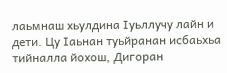лаьмнаш хьулдина Iуьллучу лайн и дети. Цу Iаьнан туьйранан исбаьхьа тийналла йохош, Дигоран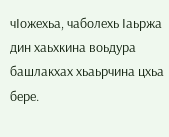чIожехьа, чаболехь Iаьржа дин хаьхкина воьдура башлакхах хьаьрчина цхьа бере.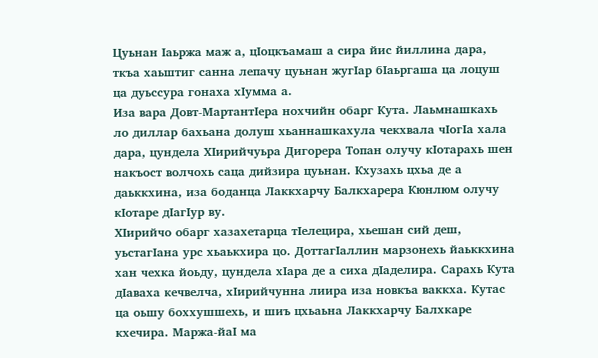Цуьнан Iаьржа маж а, цIоцкъамаш а сира йис йиллина дара, ткъа хаьштиг санна лепачу цуьнан жугIар бIаьргаша ца лоцуш ца дуьссура гонаха хIумма а.
Иза вара Довт-МартантIера нохчийн обарг Кута. Лаьмнашкахь ло диллар бахьана долуш хьаннашкахула чекхвала чIогIа хала дара, цундела ХIирийчуьра Дигорера Топан олучу кIотарахь шен накъост волчохь саца дийзира цуьнан. Кхузахь цхьа де а даьккхина, иза боданца Лаккхарчу Балкхарера Кюнлюм олучу кIотаре дIагIур ву.
ХIирийчо обарг хазахетарца тIелецира, хьешан сий деш, уьстагIана урс хьаькхира цо. ДоттагIаллин марзонехь йаьккхина хан чехка йоьду, цундела хIара де а сиха дIаделира. Сарахь Кута дIаваха кечвелча, хIирийчунна лиира иза новкъа ваккха. Кутас ца оьшу боххушшехь, и шиъ цхьаьна Лаккхарчу Балхкаре кхечира. Маржа-йаI ма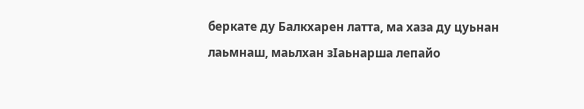беркате ду Балкхарен латта, ма хаза ду цуьнан лаьмнаш, маьлхан зIаьнарша лепайо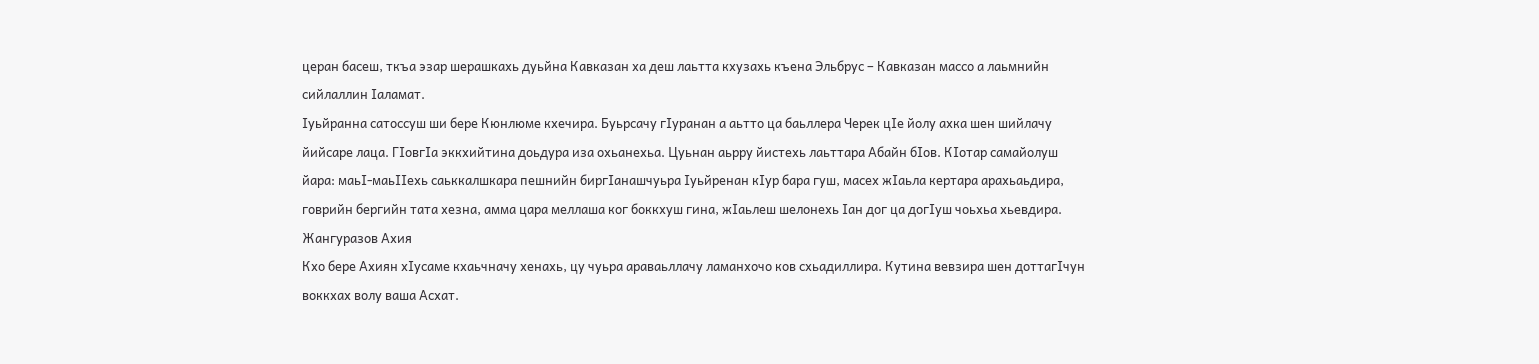церан басеш, ткъа эзар шерашкахь дуьйна Кавказан ха деш лаьтта кхузахь къена Эльбрус – Кавказан массо а лаьмнийн сийлаллин Iаламат.
Iуьйранна сатоссуш ши бере Кюнлюме кхечира. Буьрсачу гIуранан а аьтто ца баьллера Черек цIе йолу ахка шен шийлачу йийсаре лаца. ГIовгIа эккхийтина доьдура иза охьанехьа. Цуьнан аьрру йистехь лаьттара Абайн бIов. КIотар самайолуш йара: маьI-маьIIехь саьккалшкара пешнийн биргIанашчуьра Iуьйренан кIур бара гуш, масех жIаьла кертара арахьаьдира, говрийн бергийн тата хезна, амма цара меллаша ког боккхуш гина, жIаьлеш шелонехь Iан дог ца догIуш чоьхьа хьевдира.
Жангуразов Ахия
Кхо бере Ахиян хIусаме кхаьчначу хенахь, цу чуьра араваьллачу ламанхочо ков схьадиллира. Кутина вевзира шен доттагIчун воккхах волу ваша Асхат.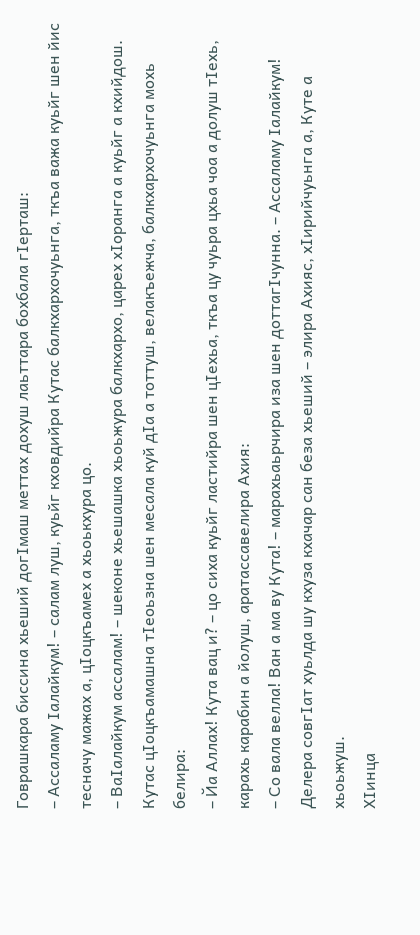Говрашкара биссина хьеший догIмаш меттах дохуш лаьттара бохбала гIерташ:
– Ассаламу Iалайкум! – салам луш, куьйг кховдийра Кутас балкхархочуьнга, ткъа важа куьйг шен йис тесначу мажах а, цIоцкъамех а хьоькхура цо.
– ВаIалайкум ассалам! – шеконе хьешашка хьоьжура балкхархо, царех хIоранга а куьйг а кхийдош.
Кутас цIоцкъамашна тIеоьзна шен месала куй дIа а тоттуш, велакъежча, балкхархочуьнга мохь белира:
– Йа Аллах! Кута вац и? – цо сиха куьйг ластийра шен цIехьа, ткъа цу чуьра цхьа чоа а долуш тIехь, карахь карабин а йолуш, аратассавелира Ахия:
– Со вала велла! Ван а ма ву Кута! – марахьаьрчира иза шен доттагIчунна. – Ассаламу Iалайкум! Делера совгIат хуьлда шу кхуза кхачар сан беза хьеший – элира Ахияс, хIирийчуьнга а, Куте а хьоьжуш.
ХIинца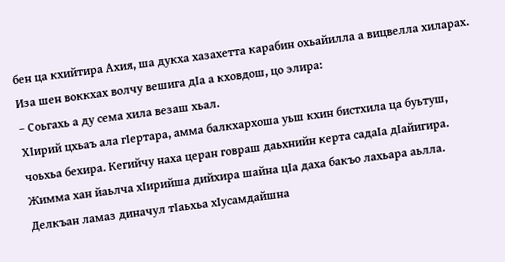бен ца кхийтира Ахия, ша дукха хазахетта карабин охьайилла а вицвелла хиларах. Иза шен воккхах волчу вешига дIа а кховдош, цо элира:
– Соьгахь а ду сема хила везаш хьал.
ХIирий цхьаъ ала гIертара, амма балкхархоша уьш кхин бистхила ца буьтуш, чоьхьа бехира. Кегийчу наха церан говраш даьхнийн керта садаIа дIайигира. Жимма хан йаьлча хIирийша дийхира шайна цIа даха бакъо лахьара аьлла. Делкъан ламаз диначул тIаьхьа хIусамдайшна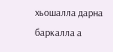хьошалла дарна баркалла а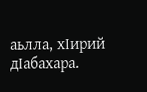аьлла, хIирий дIабахара.